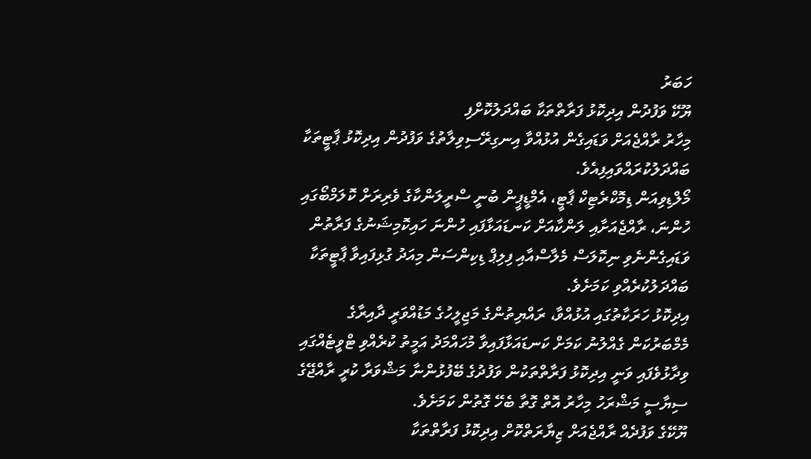ހަބަރު
ޔޫކޭ ވަފުދުން އިދިކޮޅު ފަރާތްތަކާ ބައްދަލުކޮށްފި
މިހާރު ރާއްޖެއަށް ވަޑައިގެން އުޅުއްވާ އިނގިރޭސިވިލާތުގެ ވަފުދުން އިދިކޮޅު ޕާޓީތަކާ ބައްދަލުކުރައްވައިފިއެވެ.
މޯލްޑިވިއަން ޑިމޮކްރެޓިކް ޕާޓީ، އެމްޑީޕީން ބުނީ ސްރީލަންކާގެ ވެރިރަށް ކޮލަމްބޯގައި ހުންނަ، ރާއްޖެއަށާއި ލަންކާއަށް ކަނޑައަޅާފައި ހުންނަ ހައިކޮމިޝަނުގެ ފަރާތުން ވަޑައިގެންނެވި ނިކޮލަސް މެލާސްއާއި ފިލިޕް ޑިކިންސަން މިއަދު ގުޅިފައިވާ ޕާޓީތަކާ ބައްދަލުކުރެއްވި ކަމަށެވެ.
އިދިކޮޅު ހަރަކާތުގައި އުޅުއްވާ، ރައްޔިތުންގެ މަޖިލީހުގެ މަޑުއްވަރީ ދާއިރާގެ މެމްބަރުކަން ގެއްލުނު ކަމަށް ކަނޑައަޅާފައިވާ މުހައްމަދު އަމީތު ކުރެއްވި ޓްވީޓެއްގައި ވިދާޅުވެފައި ވަނީ އިދިކޮޅު ފަރާތްތަކުން ވަފުދުގެ ބޭފުޅުންނާ މަޝްވަރާ ކުރީ ރާއްޖޭގެ ސިޔާސީ މަޝްރަހު މިހާރު އޮތް ގޮތާ ބެހޭ ގޮތުން ކަމަށެވެ.
ޔޫކޭގެ ވަފުދެއް ރާއްޖެއަށް ޒިޔާރަތްކޮށް އިދިކޮޅު ފަރާތްތަކާ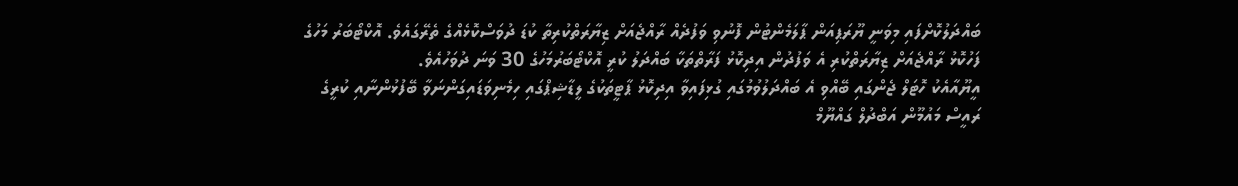ބައްދަލުކޮށްފައި މިވަނީ ޔޫރަޕިއަން ޕާލަމެންޓުން ފޮނުވި ވަފުދެއް ރާއްޖެއަށް ޒިޔާރަތްކުރިތާ ކުޑަ ދުވަސްކޮޅެއްގެ ތެރޭގައެވެ. އޮކްޓޯބަރު މަހުގެ ފަހުކޮޅު ރާއްޖެއަށް ޒިޔާރަތްކުރި އެ ވަފުދުން އިދިކޮޅު ފަރާތްތަކާ ބައްދަލު ކުރީ އޮކްޓޯބަރުމަހުގެ 30 ވަނަ ދުވަހުއެވެ.
އީޔޫއާއެކު ހޮޓަލް ޖެންގައި ބޭއްވި އެ ބައްދަލުވުމުގައި ގުޅިފައިވާ އިދިކޮޅު ޕާޓީތަކުގެ ލީޑާޝިޕްގައި ހިމެނިވަޑައިގަންނަވާ ބޭފުޅުންނާއި ކުރީގެ ރައީސް މައުމޫން އަބްދުލް ގައްޔޫމް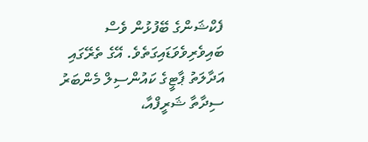ފެކްޝަންގެ ބޭފުޅުން ވެސް ބައިވެރިވެވަޑައިގަތެވެ. އޭގެ ތެރޭގައި އަދާލަތު ޕާޓީގެ ކައުންސިލް މެންބަރު ސިދާތާ ޝަރީފްއާ،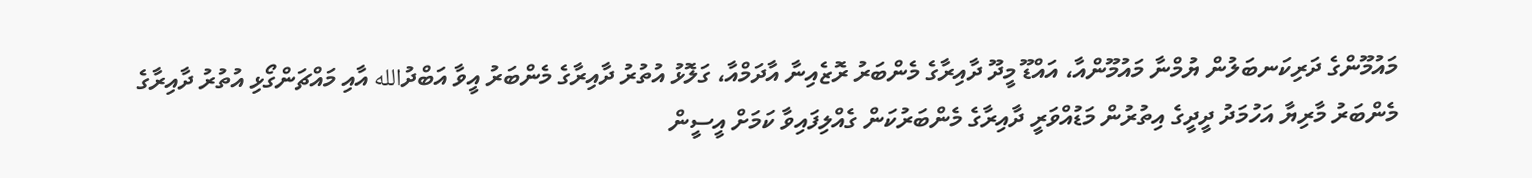މައުމޫންގެ ދަރިކަނބަލުން ޔުމްނާ މައުމޫންއާ، އައްޑޫ މީދޫ ދާއިރާގެ މެންބަރު ރޮޒެއިނާ އާދަމްއާ، ގަލޮޅު އުތުރު ދާއިރާގެ މެންބަރު އީވާ އަބްދުالله އާއި މައްޗަންގޯޅި އުތުރު ދާއިރާގެ މެންބަރު މާރިޔާ އަހުމަދު ދީދީގެ އިތުރުން މަޑުއްވަރީ ދާއިރާގެ މެންބަރުކަން ގެއްލިފައިވާ ކަމަށް އީސީން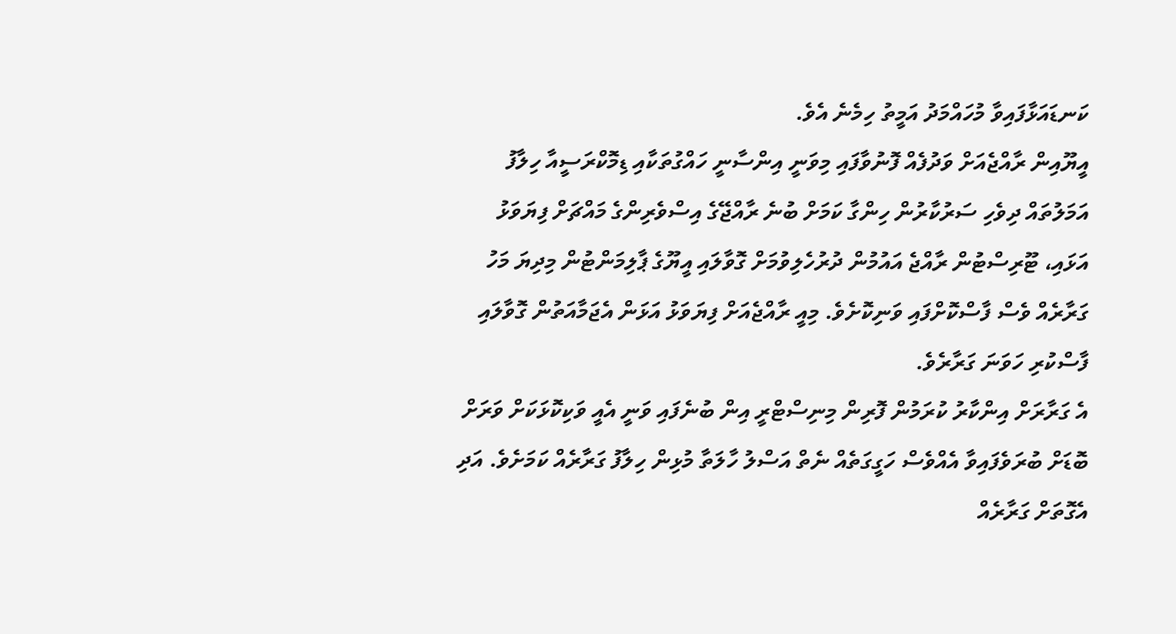ކަނޑައަޅާފައިވާ މުހައްމަދު އަމީތު ހިމެނެ އެވެ.
އީޔޫއިން ރާއްޖެއަށް ވަދުފެއް ފޮނުވާފައި މިވަނީ އިންސާނީ ހައްގުތަކާއި ޑިމޮކްރަސީއާ ހިލާފު އަމަލުތައް ދިވެހި ސަރުކާރުން ހިންގާ ކަމަށް ބުނެ ރާއްޖޭގެ އިސްވެރިންގެ މައްޗަށް ފިޔަވަޅު އަޅައި، ޓޫރިސްޓުން ރާއްޖެ އައުމުން ދުރުހެލިވުމަށް ގޮވާލައި އީޔޫގެ ޕާލިމަންޓުން މިދިޔަ މަހު ގަރާރެއް ވެސް ފާސްކޮށްފައި ވަނިކޮށެވެ. މިއީ ރާއްޖެއަށް ފިޔަވަޅު އަޅަން އެޖަމާއަތުން ގޮވާލައި ފާސްކުރި ހަވަނަ ގަރާރެވެ.
އެ ގަރާރަށް އިންކާރު ކުރަމުން ފޮރިން މިނިސްޓްރީ އިން ބުނެފައި ވަނީ އެއީ ވަކިކޮޅަކަށް ވަރަށް ބޮޑަށް ބުރަވެފައިވާ އެއްވެސް ހަގީގަތެއް ނެތް އަސްލު ހާލަތާ މުޅިން ހިލާފު ގަރާރެއް ކަމަށެވެ. އަދި އެގޮތަށް ގަރާރެއް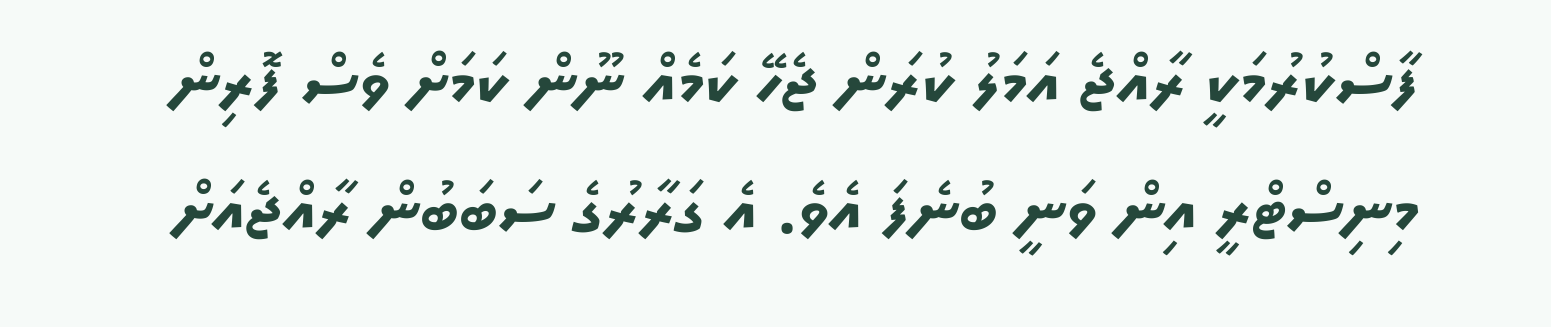ފާސްކުރުމަކީ ރާއްޖެ އަމަލު ކުރަން ޖެހޭ ކަމެއް ނޫން ކަމަށް ވެސް ފޮރިން މިނިސްޓްރީ އިން ވަނީ ބުނެފަ އެވެ. އެ ގަރާރުގެ ސަބަބުން ރާއްޖެއަށް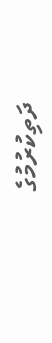ދަތިކުރުމުގެ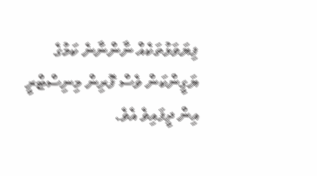ފިޔަވަޅުތަކެއް ނާންނާނެ ކަމުގެ ޔަގީންކަން ވެސް ފޮރިން މިނިސްޓްރީ އިން ދީފައިވެ އެވެ.